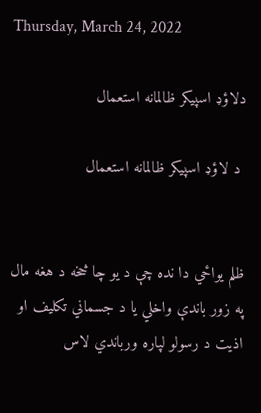Thursday, March 24, 2022

دلاؤډ اسپيکر ظالمانه استعمال

 د لاؤډ اسپيکر ظالمانه استعمال


ظلم يواځي دا نده چې د يو چا څخه د هغه مال په زور باندې واخلي يا د جسماني تکليف او اذيت د رسولو لپاره ورباندي لاس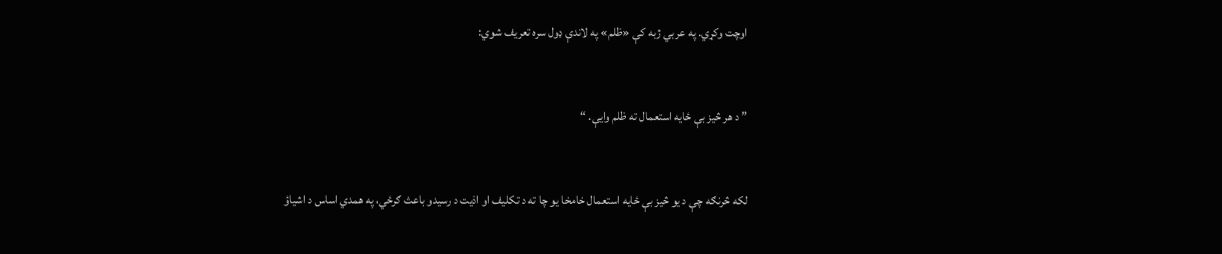اوچت وکړي. په عربي ژبه کې «ظلم» په لاندې ډول سره تعريف شوي:


” د هر څيز بې ځايه استعمال ته ظلم وايې. “


لکه څرنګه چې د يو څيز بې ځايه استعمال خامخا يو چا ته د تکليف او اذيت د رسيدو باعث ګرځي، په همدي اساس د اشياؤ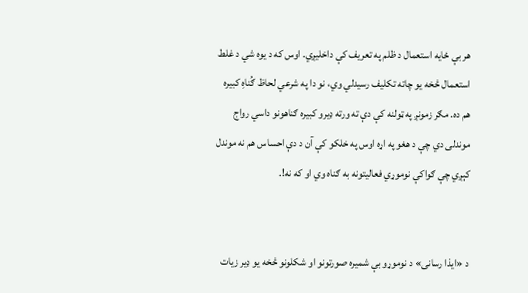هر بې ځايه استعمال د ظلم په تعريف کې داخليږي. اوس که د يوه شي د غلط استعمال څخه يو چاته تکليف رسيدلي وي، نو دا په شرعي لحاظ ګُناهِ کبيره هم ده. مګر زمونږ په ټولنه کې دې ته ورته ډيرو کبيره ګناهونو داسي رواج موندلی دي چې د هغو په اړه اوس په خلکو کې آن د دې احساس هم نه موندل کېږي چې ګواکې نوموړي فعاليتونه به ګناه وي او که نه!.


د «ايذا رسانی» د نوموړو بې شميره صورتونو او شکلونو څخه يو ډير زيات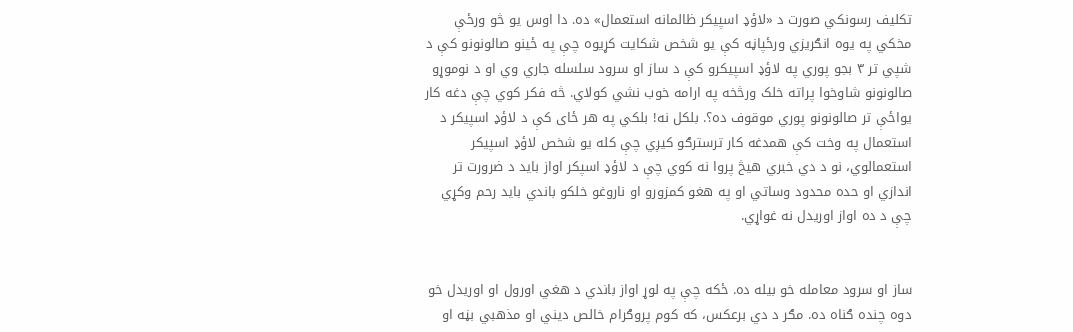تکليف رسونکي صورت د «لاؤډ اسپيکر ظالمانه استعمال» ده. دا اوس يو څو ورځې مخکي په يوه انګريزي ورځپاڼه کې يو شخص شکايت کړيوه چې په ځينو صالونونو کې د شپي تر ۳ بجو پوري په لاؤډ اسپيکرو کې د ساز او سرود سلسله جاري وي او د نوموړو صالونونو شاوخوا پراته خلک ورڅخه په ارامه خوب نشي کولاي. څه فکر کوي چې دغه کار يواځې تر صالونونو پوري موقوف ده؟. بلکل نه! بلکي په هر ځای کې د لاؤډ اسپيکر د استعمال په وخت کې همدغه کار ترسترګو کيږي چې کله يو شخص لاؤډ اسپيکر استعمالوي، نو د دي خبري هيڅ پروا نه کوي چې د لاؤډ اسپکر اواز بايد د ضرورت تر اندازي او حده محدود وساتي او په هغو کمزورو او ناروغو خلکو باندي بايد رحم وکړي چې د ده اواز اوريدل نه غواړي.


ساز او سرود معامله خو بيله ده. ځکه چې په لوړ اواز باندي د هغي اورول او اوريدل خو دوه چنده ګناه ده. مګر د دي برعکس، که کوم پروګرام خالص ديني او مذهبي بڼه او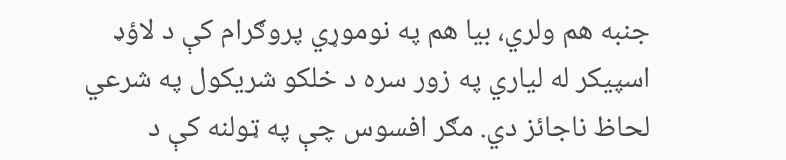جنبه هم ولري، بيا هم په نوموړي پروګرام کې د لاؤډ اسپيکر له لياري په زور سره د خلکو شريکول په شرعي لحاظ ناجائز دي. مګر افسوس چې په ټولنه کې د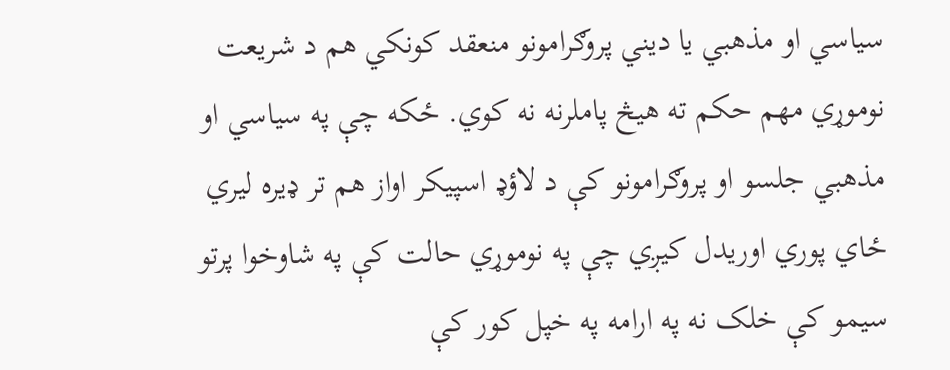سياسي او مذهبي يا ديني پروګرامونو منعقد کونکي هم د شريعت نوموړي مهم حکم ته هيڅ پاملرنه نه کوي. ځکه چې په سياسي او مذهبي جلسو او پروګرامونو کې د لاؤډ اسپيکر اواز هم تر ډيره ليري ځاي پوري اوريدل کيږي چې په نوموړي حالت کې په شاوخوا پرتو سيمو کې خلک نه په ارامه په خپل کور کې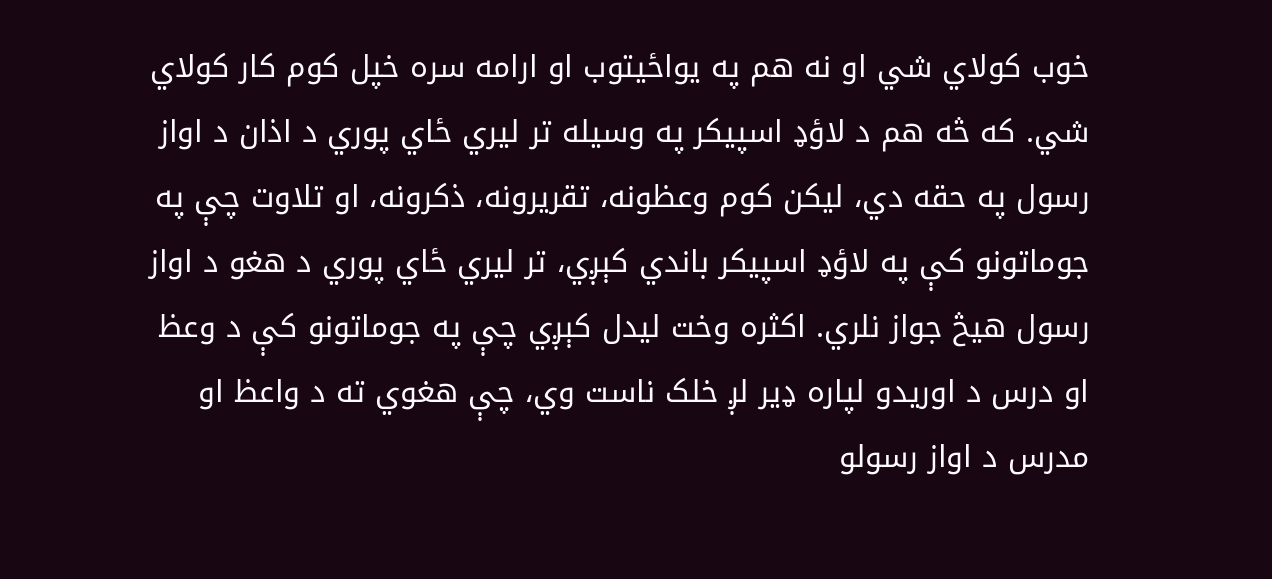خوب کولاي شي او نه هم په يواځيتوب او ارامه سره خپل کوم کار کولاي شي. که څه هم د لاؤډ اسپيکر په وسيله تر ليري ځاي پوري د اذان د اواز رسول په حقه دي، ليکن کوم وعظونه، تقريرونه، ذکرونه، او تلاوت چې په جوماتونو کې په لاؤډ اسپيکر باندي کېږي، تر ليري ځاي پوري د هغو د اواز رسول هيڅ جواز نلري. اکثره وخت ليدل کېږي چې په جوماتونو کې د وعظ او درس د اوريدو لپاره ډير لږ خلک ناست وي، چې هغوي ته د واعظ او مدرس د اواز رسولو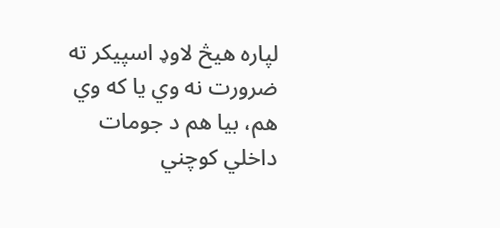لپاره هيڅ لاوډ اسپيکر ته ضرورت نه وي يا که وي هم، بيا هم د جومات داخلي کوچني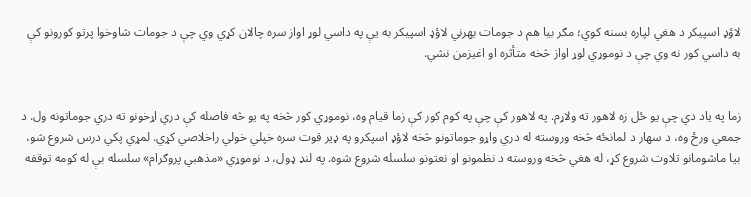لاؤډ اسپيکر د هغي لپاره بسنه کوي؛ مګر بيا هم د جومات بهرني لاؤډ اسپیکر به يې په داسي لوړ اواز سره چالان کړي وي چې د جومات شاوخوا پرتو کورونو کې به داسي کور نه وي چې د نوموړي لوړ اواز څخه متأثره او اغيزمن نشي.


زما په ياد دي چې يو ځل زه لاهور ته ولاړم. په لاهور کې چې په کوم کور کې زما قيام وه، نوموړي کور څخه په يو څه فاصله کې دري اړخونو ته دري جوماتونه ول. د جمعي ورځ وه، د سهار د لمانځه څخه وروسته له دري واړو جوماتونو څخه لاؤډ اسپکرو په ډير قوت سره خپلي خولي راخلاصي کړي. لمړي پکي درس شروع شو، بيا ماشومانو تلاوت شروع کړ، له هغي څخه وروسته د نظمونو او نعتونو سلسله شروع شوه. په لنډ ډول، د نوموړي «مذهبي پروګرام» سلسله بې له کومه توقفه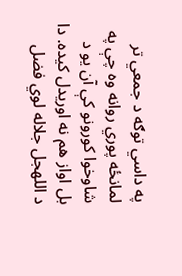په داسي توګه د جمعي تر لمانځه پوري روانه وه چې په شاوخوا کورونو کې آن يو د بل اواز هم نه اوريدل کيده. دا د اللهجل جلاله لوي فضل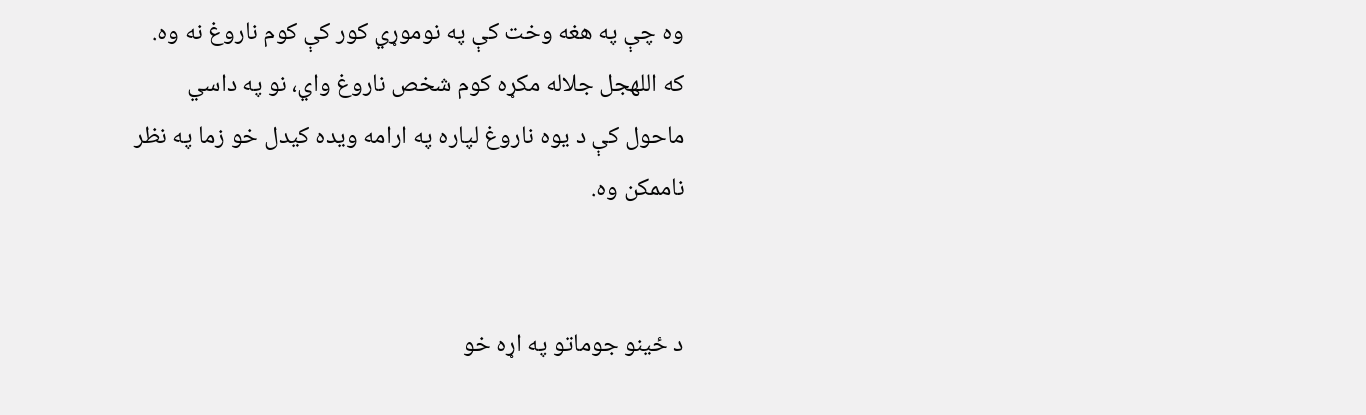وه چې په هغه وخت کې په نوموړي کور کې کوم ناروغ نه وه. که اللهجل جلاله مکړه کوم شخص ناروغ واي، نو په داسي ماحول کې د يوه ناروغ لپاره په ارامه ويده کيدل خو زما په نظر ناممکن وه.


د ځينو جوماتو په اړه خو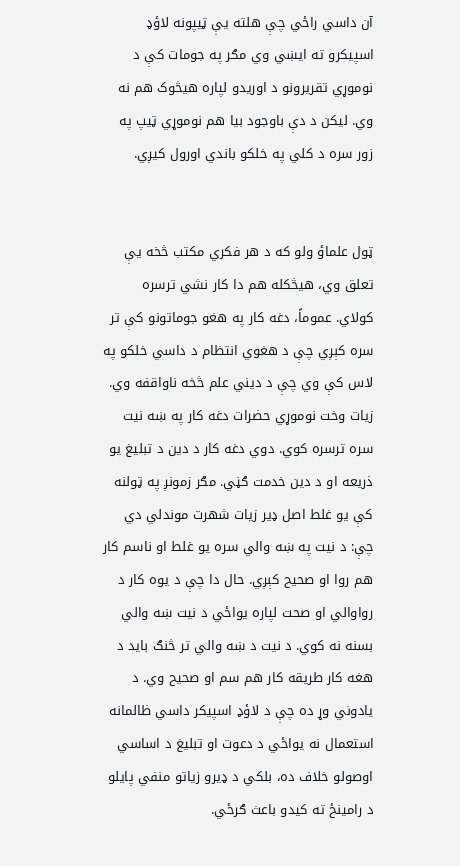آن داسي راځي چې هلته يې ټيپونه لاؤډ اسپيکرو ته ايښي وي مګر په جومات کې د نوموړي تقريرونو د اوريدو لپاره هيڅوک هم نه وي. ليکن د دې باوجود بيا هم نوموړي ټيپ په زور سره د کلي په خلکو باندي اورول کيږي.


ټول علماؤ ولو که د هر فکري مکتب څخه يې تعلق وي، هيڅکله هم دا کار نشي ترسره کولاي. عموماً، دغه کار په هغو جوماتونو کې تر سره کېږي چې د هغوي انتظام د داسي خلکو په لاس کې وي چې د ديني علم څخه ناواقفه وي. زيات وخت نوموړي حضرات دغه کار په ښه نيت سره ترسره کوي. دوي دغه کار د دين د تبليغ يو ذريعه او د دين خدمت ګڼي. مګر زمونږ په ټولنه کې يو غلط اصل ډير زيات شهرت موندلي دي چې: د نيت په ښه والي سره يو غلط او ناسم کار هم روا او صحيح کېږي. حال دا چې د يوه کار د رواوالي او صحت لپاره يواځي د نيت ښه والي بسنه نه کوي. د نيت د ښه والي تر څنګ بايد د هغه کار طريقه کار هم سم او صحيح وي. د يادوني وړ ده چې د لاؤډ اسپيکر داسي ظالمانه استعمال نه يواځي د دعوت او تبليغ د اساسي اوصولو خلاف ده، بلکي د ډيرو زياتو منفي پايلو د رامينځ ته کيدو باعث ګرځي.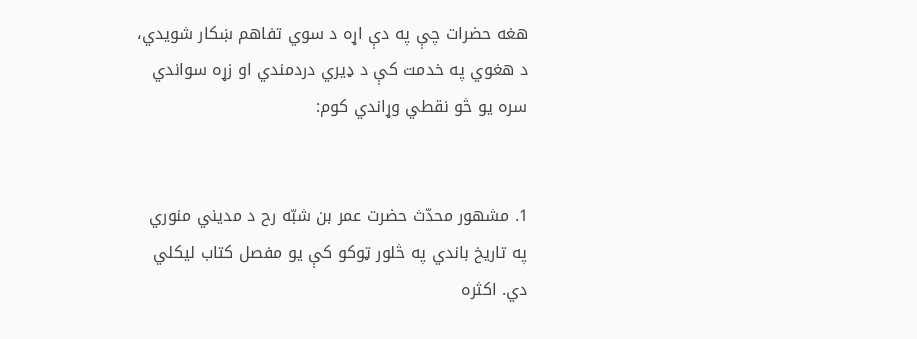هغه حضرات چې په دې اړه د سوي تفاهم ښکار شويدي، د هغوي په خدمت کې د ډيري دردمندي او زړه سواندي سره يو څو نقطي وړاندي کوم:


1. مشهور محدّث حضرت عمر بن شبّه رح د مديني منوري په تاريخ باندي په څلور ټوکو کې يو مفصل کتاب ليکلي دي. اکثره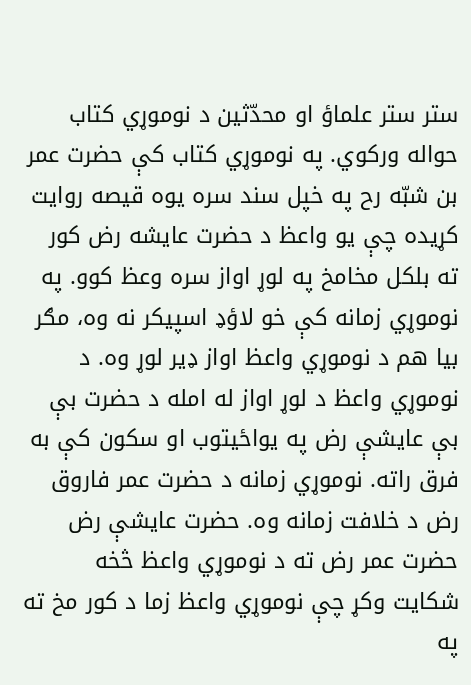ستر ستر علماؤ او محدّثين د نوموړي کتاب حواله ورکوي. په نوموړي کتاب کې حضرت عمر بن شبّه رح په خپل سند سره يوه قيصه روايت کړيده چې يو واعظ د حضرت عايشه رض کور ته بلکل مخامخ په لوړ اواز سره وعظ کوو. په نوموړي زمانه کې خو لاؤډ اسپيکر نه وه، مګر بيا هم د نوموړي واعظ اواز ډير لوړ وه. د نوموړي واعظ د لوړ اواز له امله د حضرت بې بې عايشې رض په يواځيتوب او سکون کې به فرق راته. نوموړي زمانه د حضرت عمر فاروق رض د خلافت زمانه وه. حضرت عايشې رض حضرت عمر رض ته د نوموړي واعظ څخه شکايت وکړ چې نوموړي واعظ زما د کور مخ ته په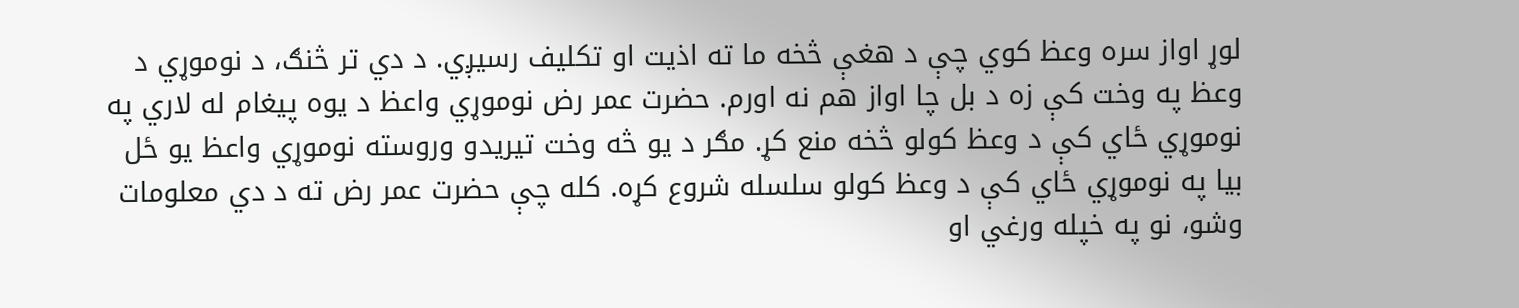لوړ اواز سره وعظ کوي چې د هغې څخه ما ته اذيت او تکليف رسيږي. د دي تر څنګ، د نوموړي د وعظ په وخت کې زه د بل چا اواز هم نه اورم. حضرت عمر رض نوموړي واعظ د يوه پيغام له لاري په نوموړي ځاي کې د وعظ کولو څخه منع کړ. مګر د يو څه وخت تيريدو وروسته نوموړي واعظ يو ځل بيا په نوموړي ځاي کې د وعظ کولو سلسله شروع کړه. کله چې حضرت عمر رض ته د دي معلومات وشو، نو په خپله ورغي او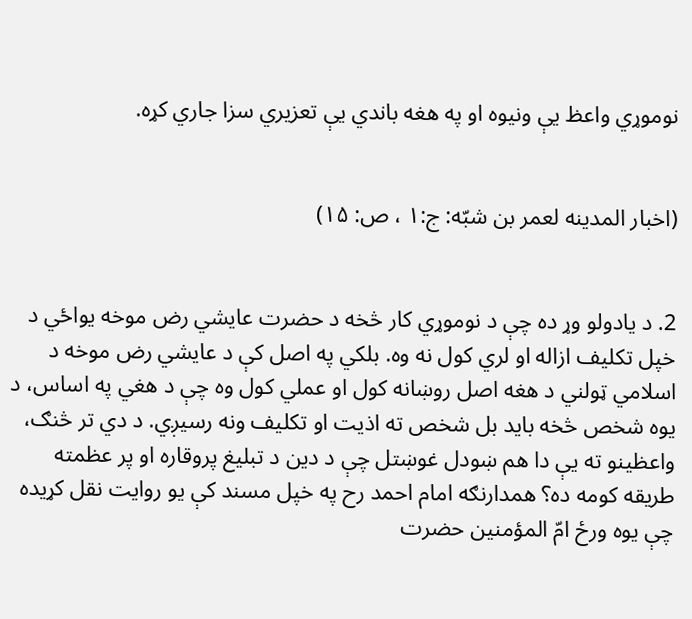نوموړي واعظ يې ونيوه او په هغه باندي يې تعزيري سزا جاري کړه.


(اخبار المدينه لعمر بن شبّه: ج:۱ ، ص: ۱۵)


2. د يادولو وړ ده چې د نوموړي کار څخه د حضرت عايشي رض موخه يواځي د خپل تکليف ازاله او لري کول نه وه. بلکي په اصل کې د عايشي رض موخه د اسلامي ټولني د هغه اصل روښانه کول او عملي کول وه چې د هغي په اساس، د يوه شخص څخه بايد بل شخص ته اذيت او تکليف ونه رسيږي. د دي تر څنګ، واعظينو ته يې دا هم ښودل غوښتل چې د دين د تبليغ پروقاره او پر عظمته طريقه کومه ده؟ همدارنګه امام احمد رح په خپل مسند کې يو روايت نقل کړيده چې يوه ورځ امّ المؤمنين حضرت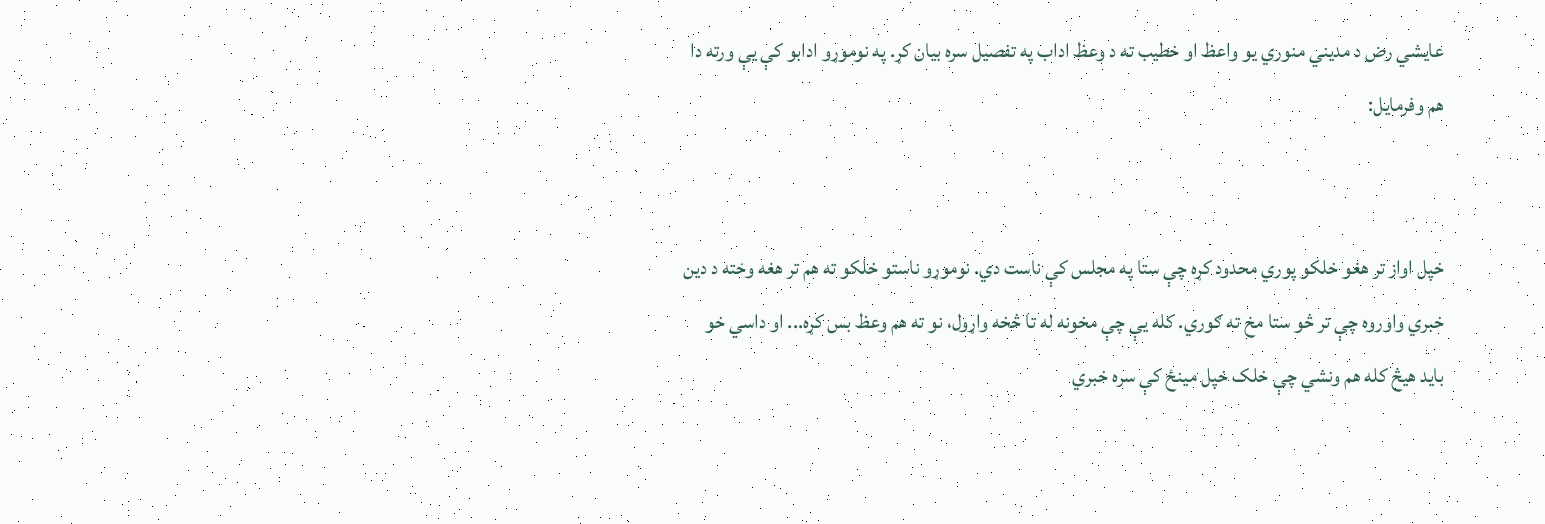عايشي رض د مديني منوري يو واعظ او خطيب ته د وعظ اداب په تفصيل سره بيان کړ. په نوموړو ادابو کې يې ورته دا هم وفرمايل:


خپل اواز تر هغو خلکو پوري محدود کړه چې ستا په مجلس کې ناست دي. نوموړو ناستو خلکو ته هم تر هغه وخته د دين خبري واوروه چې تر څو ستا مخ ته ګوري. کله يې چې مخونه له تا څخه واړول، نو ته هم وعظ بس کړه... او داسي خو بايد هيڅ کله هم ونشي چې خلک خپل مينځ کې سره خبري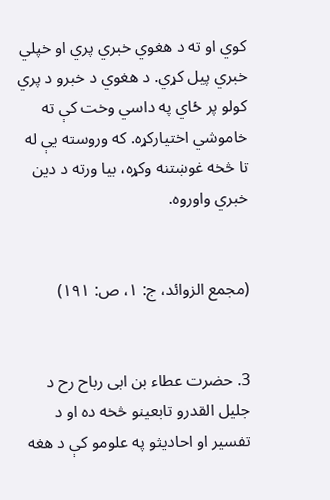کوي او ته د هغوي خبري پري او خپلي خبري پيل کړي. د هغوي د خبرو د پري کولو پر ځاي په داسي وخت کې ته خاموشي اختيارکړه. که وروسته يې له تا څخه غوښتنه وکړه، بيا ورته د دين خبري واوروه.


(مجمع الزوائد، ج: ۱، ص: ۱۹۱)


3. حضرت عطاء بن ابی رباح رح د جليل القدرو تابعينو څخه ده او د تفسير او احاديثو په علومو کې د هغه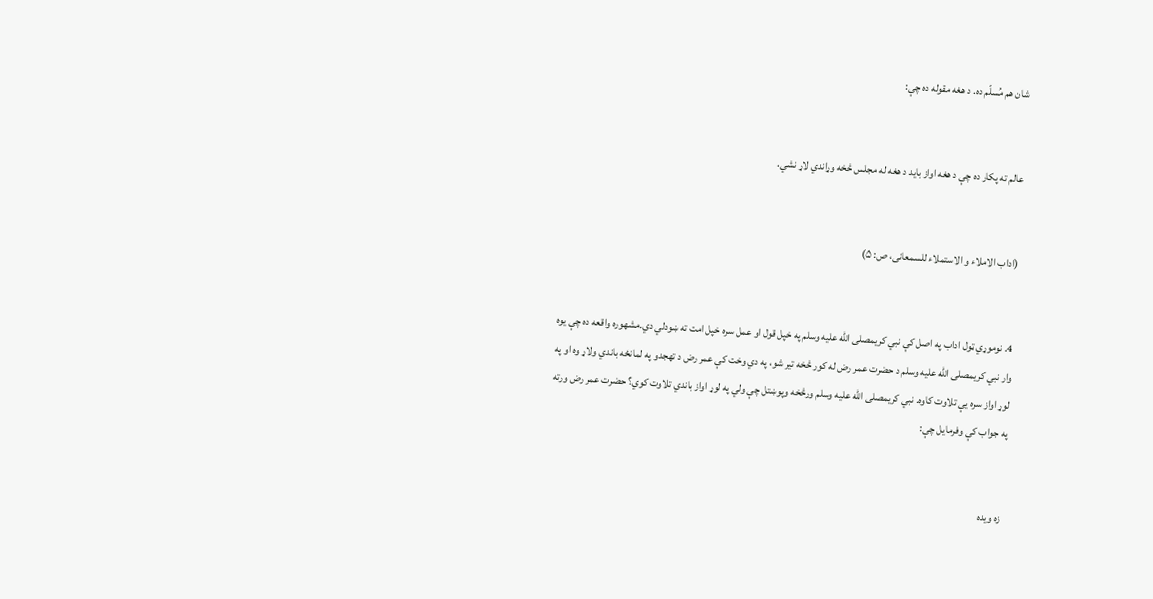شان هم مُسلّم ده. د هغه مقوله ده چې:


عالم ته پکار ده چې د هغه اواز بايد د هغه له مجلس څخه وړاندي لاړ نشي.


(اداب الاملاء و الاستملاء للسمعانی، ص: ۵)


4. نوموړي ټول اداب په اصل کې نبي کريمصلى الله عليه وسلم په خپل قول او عمل سره خپل امت ته ښودلي دي.مشهوره واقعه ده چې يوه وار نبي کريمصلى الله عليه وسلم د حضرت عمر رض له کور څخه تير شو، په دي وخت کې عمر رض د تهجدو په لمانځه باندي ولاړ وه او په لوړ اواز سره يې تلاوت کاوه. نبي کريمصلى الله عليه وسلم ورڅخه وپوښتل چې ولي په لوړ اواز باندي تلاوت کوي؟ حضرت عمر رض ورته په جواب کې وفرمايل چې:


 زه ويده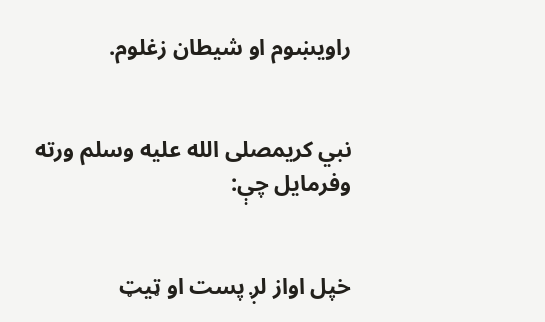راويښوم او شيطان زغلوم.


نبي کريمصلى الله عليه وسلم ورته وفرمايل چې:


خپل اواز لږ پست او ټيټ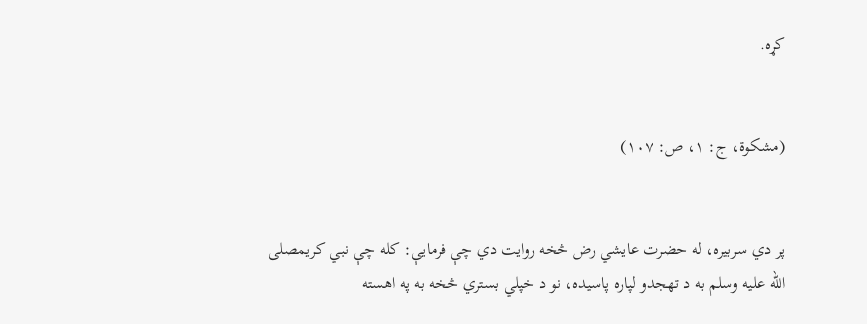کړه.


(مشکوة، ج: ۱، ص: ۱۰۷)


پر دي سربيره، له حضرت عايشي رض څخه روايت دي چې فرمايې: کله چې نبي کريمصلى الله عليه وسلم به د تهجدو لپاره پاسيده، نو د خپلي بستري څخه به په اهسته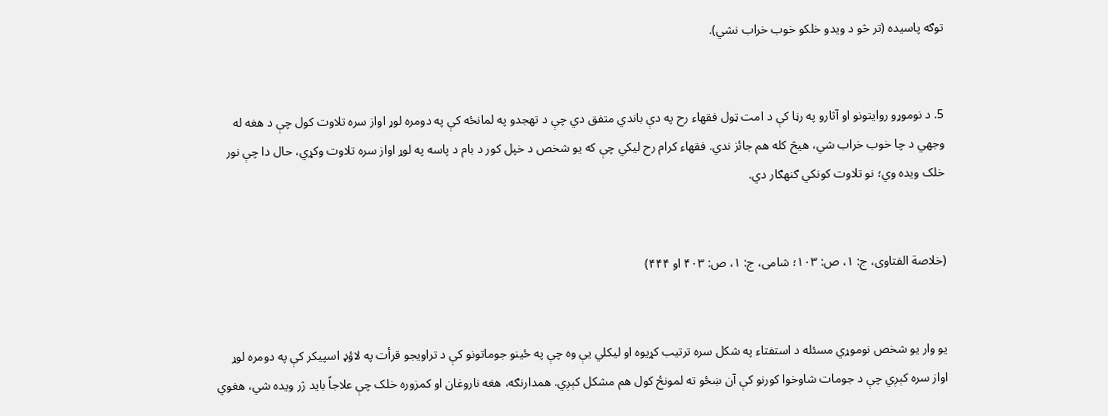توګه پاسيده (تر څو د ويدو خلکو خوب خراب نشي).


5. د نوموړو روايتونو او آثارو په رڼا کې د امت ټول فقهاء رح په دې باندي متفق دي چې د تهجدو په لمانځه کې په دومره لوړ اواز سره تلاوت کول چې د هغه له وجهي د چا خوب خراب شي، هيڅ کله هم جائز ندي. فقهاء کرام رح ليکي چې که يو شخص د خپل کور د بام د پاسه په لوړ اواز سره تلاوت وکړي، حال دا چې نور خلک ويده وي؛ نو تلاوت کونکي ګنهګار دي.


(خلاصة الفتاوی، ج: ۱، ص: ۱۰۳؛ شامی، ج: ۱، ص: ۴۰۳ او ۴۴۴)


يو وار يو شخص نوموړي مسئله د استفتاء په شکل سره ترتيب کړيوه او ليکلي يې وه چې په ځينو جوماتونو کې د تراويجو قرأت په لاؤډ اسپيکر کې په دومره لوړ اواز سره کېږي چې د جومات شاوخوا کورنو کې آن ښځو ته لمونځ کول هم مشکل کېږي. همدارنګه، هغه ناروغان او کمزوره خلک چې علاجاً بايد ژر ويده شي، هغوي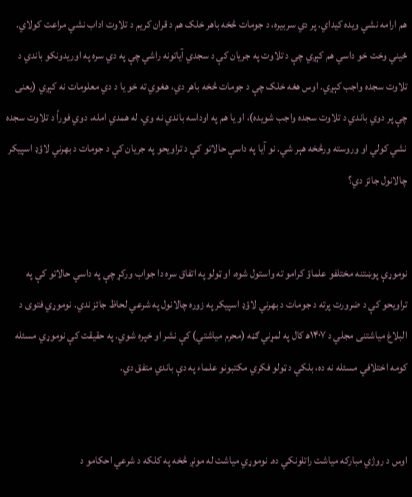هم ارامه نشي ويده کيداي. پر دي سربيره، د جومات څخه باهر خلک هم د قران کريم د تلاوت اداب نشي مراعت کولاي. ځيني وخت خو داسي هم کېږي چې د تلاوت په جريان کې د سجدي آياتونه راشي چې په دي سره په اوريدونکو باندي د تلاوت سجده واجب کېږي. اوس هغه خلک چې د جومات څخه باهر دي، هغوي ته خو يا د دي معلومات نه کېږي (يعنی چې پر دوي باندي د تلاوت سجده واجب شويده)، او يا هم په اوداسه باندي نه وي. له همدي امله، دوي فوراً د تلاوت سجده نشي کولي او وروسته ورڅخه هېر شي. نو آيا په داسې حالاتو کې د تراويحو په جريان کې د جومات د بهرني لاؤډ اسپيکر چالانول جائز دي؟


نوموړې پوښتنه مختلفو علماؤ کرامو ته واستول شوه، او ټولو په اتفاق سره دا جواب ورکړ چې په داسي حالاتو کې په تراويحو کې د ضرورت پرته د جومات د بهرني لاؤډ اسپيکر په زوره چالانول په شرعي لحاظ جائز ندي. نوموړي فتوی د البلاغ مياشتنی مجلي د ۱۴۰۷ه‍ کال په لمړني ګڼه (محرم مياشتي) کې نشر او خپره شوي. په حقيقت کې نوموړي مسئله کومه اختلافي مسئله نه ده، بلکي د ټولو فکري مکتبونو علماء په دې باندي متفق دي.


اوس د روژي مبارکه مياشت راتلونکي ده. نوموړي مياشت له مونږ څخه په کلکه د شرعي احکامو د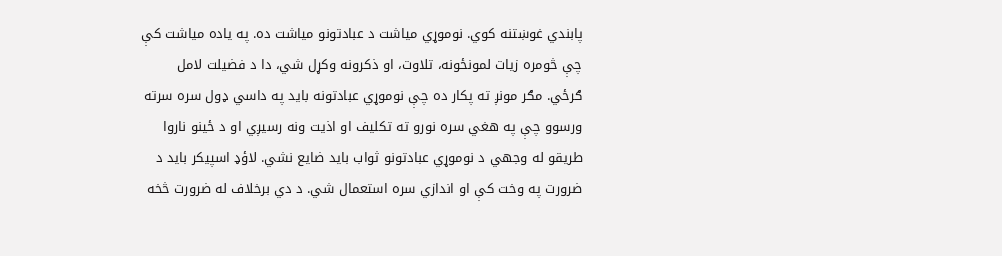پابندي غوښتنه کوي. نوموړي مياشت د عبادتونو مياشت ده. په ياده مياشت کې چې څومره زيات لمونځونه، تلاوت، او ذکرونه وکړل شي، دا د فضيلت لامل ګرځي. مګر مونږ ته پکار ده چې نوموړي عبادتونه بايد په داسي ډول سره سرته ورسوو چې په هغي سره نورو ته تکليف او اذيت ونه رسيږي او د ځينو ناروا طريقو له وجهي د نوموړي عبادتونو ثواب بايد ضايع نشي. لاؤډ اسپيکر بايد د ضرورت په وخت کې او اندازي سره استعمال شي. د دي برخلاف له ضرورت څخه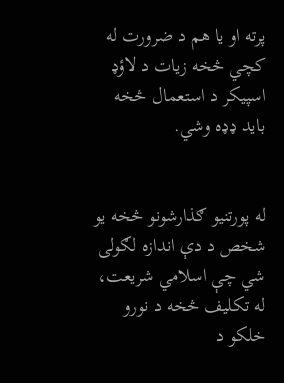پرته او يا هم د ضرورت له کچي څخه زيات د لاؤډ اسپيکر د استعمال څخه بايد ډډه وشي.


له پورتنيو ګذارشونو څخه يو شخص د دې اندازه لګولی شي چې اسلامي شريعت، له تکليف څخه د نورو خلکو د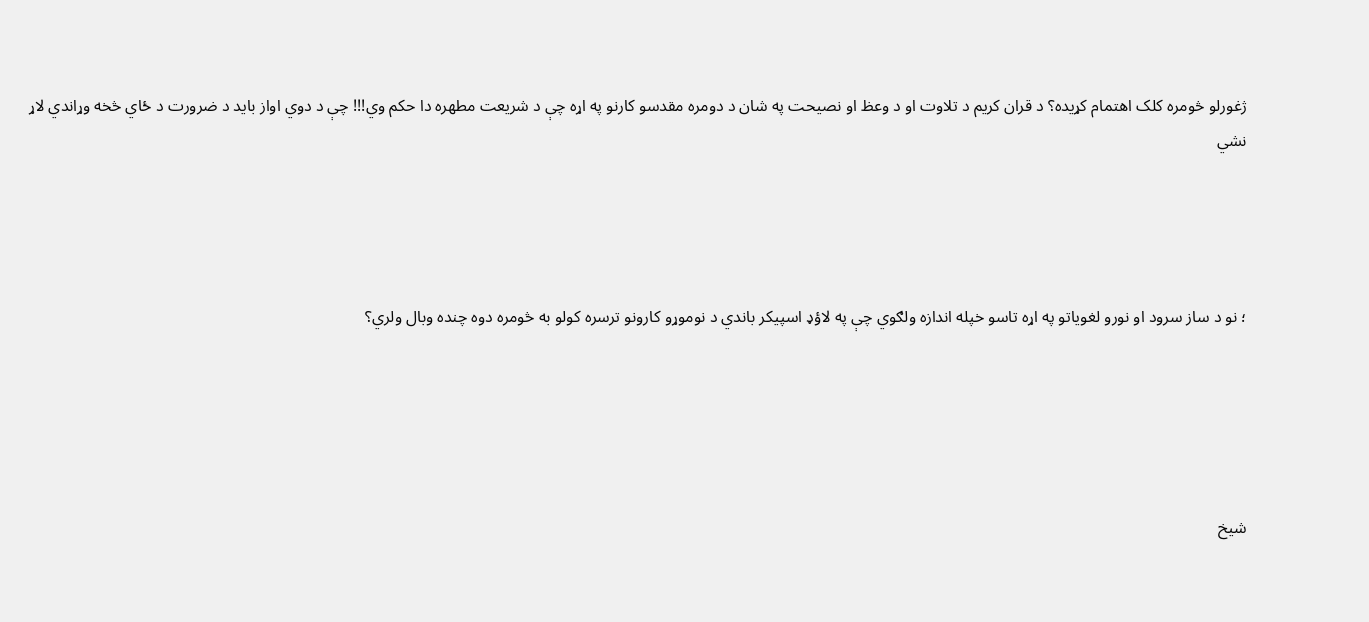ژغورلو څومره کلک اهتمام کړيده؟ د قران کريم د تلاوت او د وعظ او نصيحت په شان د دومره مقدسو کارنو په اړه چې د شريعت مطهره دا حکم وي!!! چې د دوي اواز بايد د ضرورت د ځاي څخه وړاندي لاړ نشي




؛ نو د ساز سرود او نورو لغوياتو په اړه تاسو خپله اندازه ولګوي چې په لاؤډ اسپيکر باندي د نوموړو کارونو ترسره کولو به څومره دوه چنده وبال ولري؟





شيخ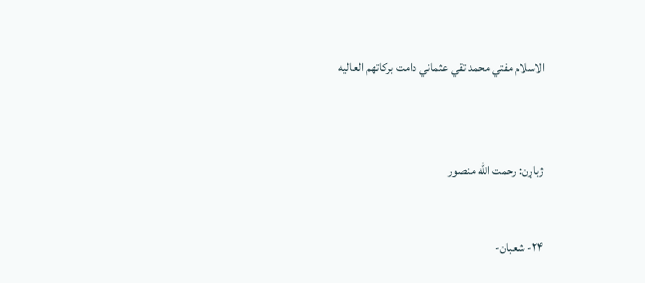الاسلام مفتي محمد تقي عثماني دامت برکاتهم العاليه



ژباړن: رحمت الله منصور


۲۴- شعبان-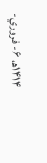۱۴۱۴ه‍، ۶- فروري-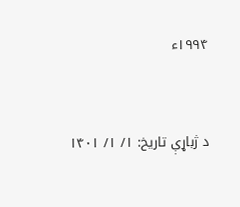۱۹۹۴‌ء


د ژباړې تاريخ: ۱/ ۱/ ۱۴۰۱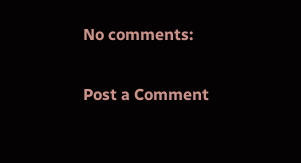No comments:

Post a Comment